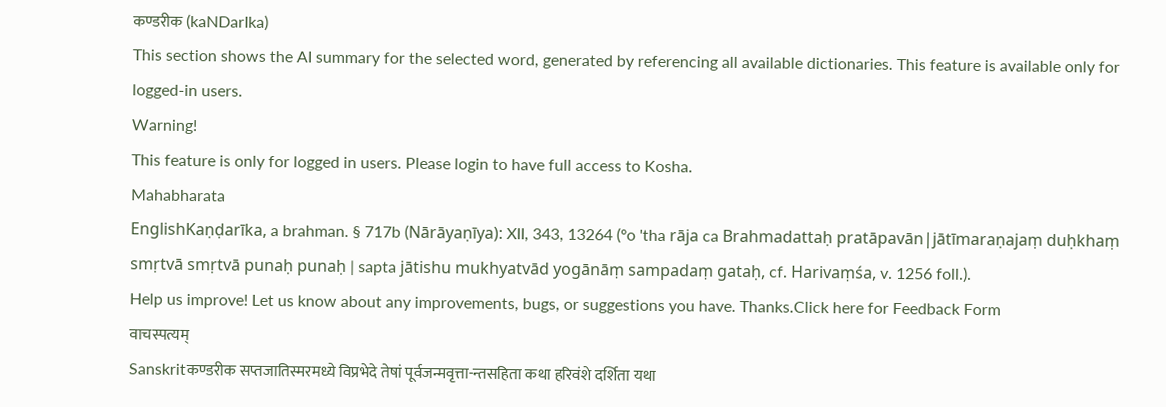कण्डरीक (kaNDarIka)
This section shows the AI summary for the selected word, generated by referencing all available dictionaries. This feature is available only for logged-in users.
Warning!
This feature is only for logged in users. Please login to have full access to Kosha.
Mahabharata
EnglishKaṇḍarīka, a brahman. § 717b (Nārāyaṇīya): XII, 343, 13264 (ºo 'tha rāja ca Brahmadattaḥ pratāpavān|jātīmaraṇajaṃ duḥkhaṃ smṛtvā smṛtvā punaḥ punaḥ | sapta jātishu mukhyatvād yogānāṃ sampadaṃ gataḥ, cf. Harivaṃśa, v. 1256 foll.).
Help us improve! Let us know about any improvements, bugs, or suggestions you have. Thanks.Click here for Feedback Form
वाचस्पत्यम्
Sanskritकण्डरीक सप्तजातिस्मरमध्ये विप्रभेदे तेषां पूर्वजन्मवृत्ता-न्तसहिता कथा हरिवंशे दर्शिता यथा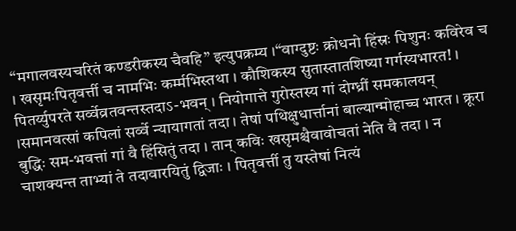“मगालवस्यचरितं कण्डरीकस्य चैवहि” इत्युपक्रम्य ।“वाग्दुष्टः क्रोधनो हिंस्रः पिशुनः कविरेव च । खसृमःपितृवर्त्ती च नामभिः कर्म्मभिस्तथा । कौशिकस्य सुतास्तातशिष्या गर्गस्यभारत! । पितर्य्युपरते सर्व्वेव्रतवन्तस्तदाऽ-भवन् । नियोगात्ते गुरोस्तस्य गां दोग्ध्रीं समकालयन् ।समानवत्सां कपिलां सर्व्वे न्यायागतां तदा । तेषां पथिक्षुधार्त्तानां बाल्यान्मोहाच्च भारत । क्रूरा बुद्धिः सम-भवत्तां गां वै हिंसितुं तदा । तान् कविः खसृमश्चैवावोचतां नेति वै तदा । न चाशक्यन्त ताभ्यां ते तदावारयितुं द्विजाः । पितृवर्त्ती तु यस्तेषां नित्यं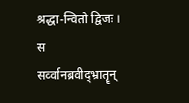श्रद्धा-न्वितो द्विजः । स सर्व्वानब्रवीद्भ्रातॄन्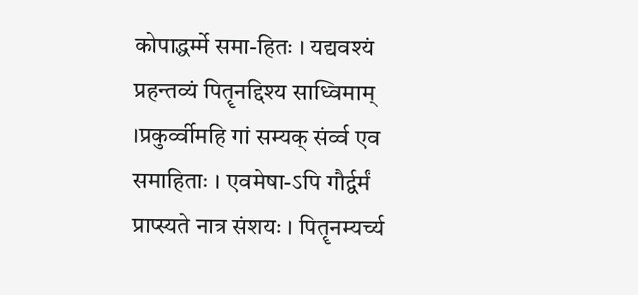कोपाद्धर्म्मे समा-हितः । यद्यवश्यं प्रहन्तव्यं पितॄनद्दिश्य साध्विमाम् ।प्रकुर्व्वीमहि गां सम्यक् संर्व्व एव समाहिताः । एवमेषा-ऽपि गौर्द्वर्मं प्राप्स्यते नात्र संशयः । पितॄनम्यर्च्य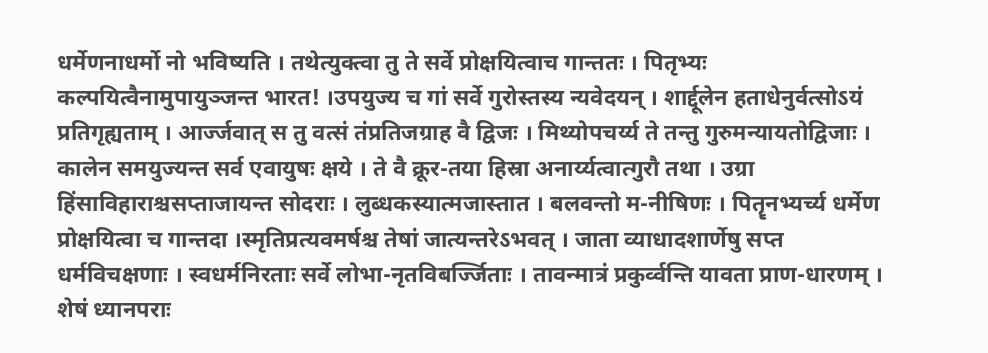धर्मेणनाधर्मो नो भविष्यति । तथेत्युक्त्वा तु ते सर्वे प्रोक्षयित्वाच गान्ततः । पितृभ्यः कल्पयित्वैनामुपायुञ्जन्त भारत! ।उपयुज्य च गां सर्वे गुरोस्तस्य न्यवेदयन् । शार्द्दूलेन हताधेनुर्वत्सोऽयं प्रतिगृह्यताम् । आर्ज्जवात् स तु वत्सं तंप्रतिजग्राह वै द्विजः । मिथ्योपचर्य्य ते तन्तु गुरुमन्यायतोद्विजाः । कालेन समयुज्यन्त सर्व एवायुषः क्षये । ते वै क्रूर-तया हिस्रा अनार्य्यत्वात्गुरौ तथा । उग्रा हिंसाविहाराश्चसप्ताजायन्त सोदराः । लुब्धकस्यात्मजास्तात । बलवन्तो म-नीषिणः । पितॄनभ्यर्च्य धर्मेण प्रोक्षयित्वा च गान्तदा ।स्मृतिप्रत्यवमर्षश्च तेषां जात्यन्तरेऽभवत् । जाता व्याधादशार्णेषु सप्त धर्मविचक्षणाः । स्वधर्मनिरताः सर्वे लोभा-नृतविबर्ज्जिताः । तावन्मात्रं प्रकुर्व्वन्ति यावता प्राण-धारणम् । शेषं ध्यानपराः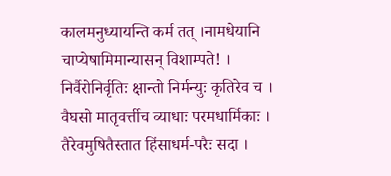कालमनुध्यायन्ति कर्म तत् ।नामधेयानि चाप्येषामिमान्यासन् विशाम्पते! । निर्वैरोनिर्वृतिः क्षान्तो निर्मन्युः कृतिरेव च । वैघसो मातृवर्त्तीच व्याधाः परमधार्मिकाः । तैरेवमुषितैस्तात हिंसाधर्म-परैः सदा ।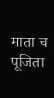माता च पूजिता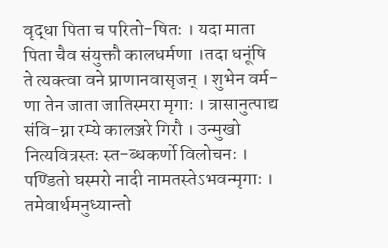वृद्धा पिता च परितो-षितः । यदा माता पिता चैव संयुक्तौ कालधर्मणा ।तदा धनूंषि ते त्यक्त्वा वने प्राणानवासृजन् । शुभेन वर्म-णा तेन जाता जातिस्मरा मृगाः । त्रासानुत्पाद्य संवि-ग्ना रम्ये कालञ्जरे गिरौ । उन्मुखो नित्यवित्रस्तः स्त-ब्धकर्णो विलोचनः । पण्डितो घस्मरो नादी नामतस्तेऽभवन्मृगाः । तमेवार्थमनुध्यान्तो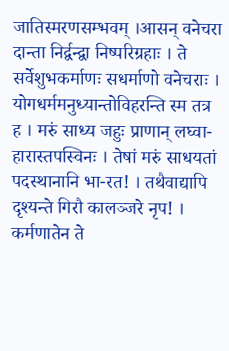जातिस्मरणसम्भवम् ।आसन् वनेचरा दान्ता निर्द्वन्द्वा निष्परिग्रहाः । ते सर्वेशुभकर्माणः सधर्माणो वनेचराः । योगधर्ममनुध्यान्तोविहरन्ति स्म तत्र ह । मरुं साध्य जहुः प्राणान् लघ्वा-हारास्तपस्विनः । तेषां मरुं साधयतां पदस्थानानि भा-रत! । तथैवाद्यापि दृश्यन्ते गिरौ कालञ्जरे नृप! । कर्मणातेन ते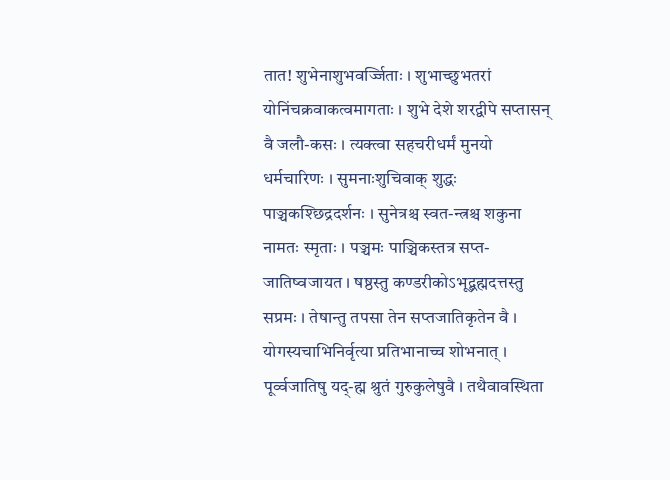तात! शुभेनाशुभवर्ज्जिताः । शुभाच्छुभतरां योनिंचक्रवाकत्वमागताः । शुभे देशे शरद्वीपे सप्तासन् वै जलौ-कसः । त्यक्त्वा सहचरीधर्मं मुनयो धर्मचारिणः । सुमनाःशुचिवाक् शुद्धः पाञ्चकश्छिद्रदर्शनः । सुनेत्रश्च स्वत-न्त्रश्च शकुना नामतः स्मृताः । पञ्चमः पाञ्चिकस्तत्र सप्त-जातिष्वजायत । षष्ठस्तु कण्डरीकोऽभूद्ब्रह्मदत्तस्तु सप्रमः । तेषान्तु तपसा तेन सप्तजातिकृतेन वै । योगस्यचाभिनिर्वृत्या प्रतिभानाच्च शोभनात् । पूर्व्वजातिषु यद्-ह्म श्रुतं गुरुकुलेषुवै । तथैवावस्थिता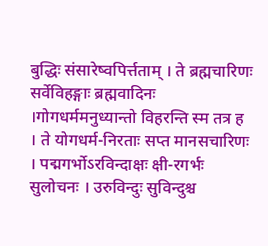बुद्धिः संसारेष्वपिर्त्तताम् । ते ब्रह्मचारिणः सर्वेविहङ्गाः ब्रह्मवादिनः ।गोगधर्ममनुध्यान्तो विहरन्ति स्म तत्र ह । ते योगधर्म-निरताः सप्त मानसचारिणः । पद्मगर्भोऽरविन्दाक्षः क्षी-रगर्भः सुलोचनः । उरुविन्दुः सुविन्दुश्च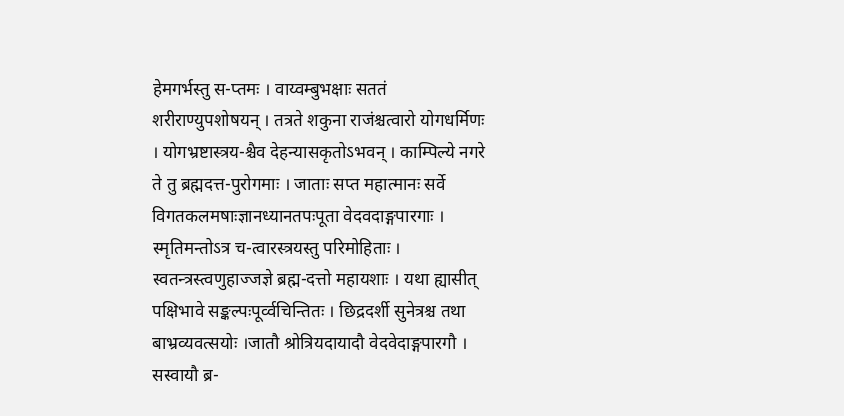हेमगर्भस्तु स-प्तमः । वाय्वम्बुभक्षाः सततं शरीराण्युपशोषयन् । तत्रते शकुना राजंश्चत्वारो योगधर्मिणः । योगभ्रष्टास्त्रय-श्चैव देहन्यासकृतोऽभवन् । काम्पिल्ये नगरे ते तु ब्रह्मदत्त-पुरोगमाः । जाताः सप्त महात्मानः सर्वे विगतकलमषाःज्ञानध्यानतपःपूता वेदवदाङ्गपारगाः । स्मृतिमन्तोऽत्र च-त्वारस्त्रयस्तु परिमोहिताः । स्वतन्त्रस्त्वणुहाज्जज्ञे ब्रह्म-दत्तो महायशाः । यथा ह्यासीत् पक्षिभावे सङ्कल्पःपूर्व्वचिन्तितः । छिद्रदर्शी सुनेत्रश्च तथा बाभ्रव्यवत्सयोः ।जातौ श्रोत्रियदायादौ वेदवेदाङ्गपारगौ । सस्वायौ ब्र-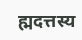ह्मदत्तस्य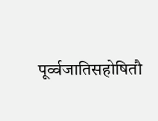पूर्व्वजातिसहोषितौ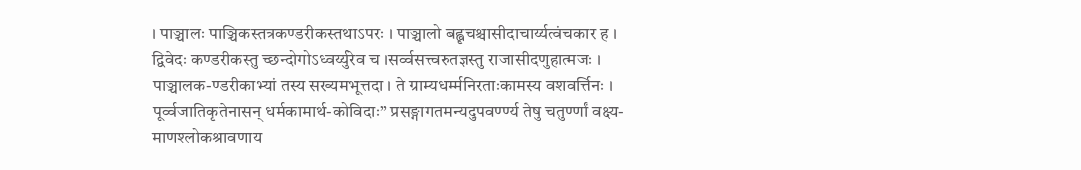। पाञ्चालः पाञ्चिकस्तत्रकण्डरीकस्तथाऽपरः । पाञ्चालो बह्वृचश्चासीदाचार्य्यत्वंचकार ह । द्विवेदः कण्डरीकस्तु च्छन्दोगोऽध्वर्य्युरेव च ।सर्व्वसत्त्वरुतज्ञस्तु राजासीदणुहात्मजः । पाञ्चालक-ण्डरीकाभ्यां तस्य सख्यमभूत्तदा । ते ग्राम्यधर्म्मनिरताःकामस्य वशवर्त्तिनः । पूर्व्वजातिकृतेनासन् धर्मकामार्थ-कोविदाः” प्रसङ्गागतमन्यदुपवर्ण्ण्य तेषु चतुर्ण्णां वक्ष्य-माणश्लोकश्रावणाय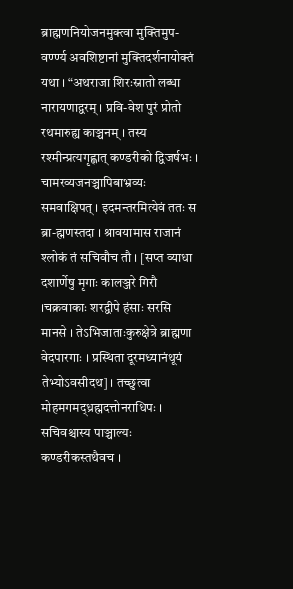ब्राह्मणनियोजनमुक्त्वा मुक्तिमुप-वर्ण्ण्य अवशिष्टानां मुक्तिदर्शनायोक्तं यथा । “अथराजा शिरःस्नातो लब्धा नारायणाद्वरम् । प्रवि-वेश पुरं प्रोतो रथमारुह्य काञ्चनम् । तस्य रश्मीन्प्रत्यगृह्णात् कण्डरीको द्विजर्षभः । चामरव्यजनञ्चापिबाभ्रव्यः समवाक्षिपत् । इदमन्तरमित्येवं ततः स ब्रा-ह्मणस्तदा । श्रावयामास राजानं श्लोकं तं सचिवौच तौ । [सप्त व्याधा दशार्णेषु मृगाः कालञ्जरे गिरौ ।चक्रवाकाः शरद्वीपे हंसाः सरसि मानसे । तेऽभिजाताःकुरुक्षेत्रे ब्राह्मणा वेदपारगाः । प्रस्थिता दूरमध्यानंथूयं तेभ्योऽवसीदथ] । तच्छुत्वा मोहमगमद्ध्रह्मदत्तोनराधिपः । सचिवश्चास्य पाञ्चाल्यः कण्डरीकस्तथैवच ।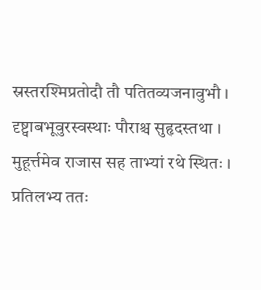स्रस्तरश्मिप्रतोदौ तौ पतितव्यजनावुभौ । दृष्ट्वाबभूवुरस्वस्थाः पौराश्च सुहृदस्तथा । मुहूर्त्तमेव राजास सह ताभ्यां रथे स्थितः । प्रतिलभ्य ततः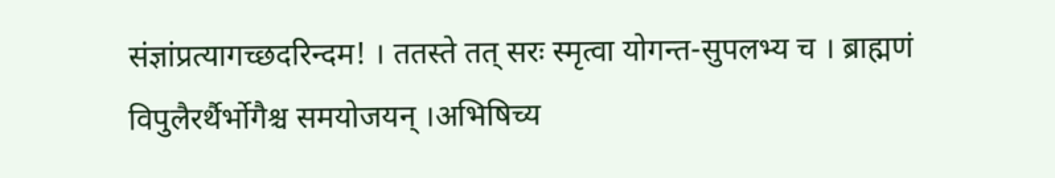संज्ञांप्रत्यागच्छदरिन्दम! । ततस्ते तत् सरः स्मृत्वा योगन्त-सुपलभ्य च । ब्राह्मणं विपुलैरर्थैर्भोगैश्च समयोजयन् ।अभिषिच्य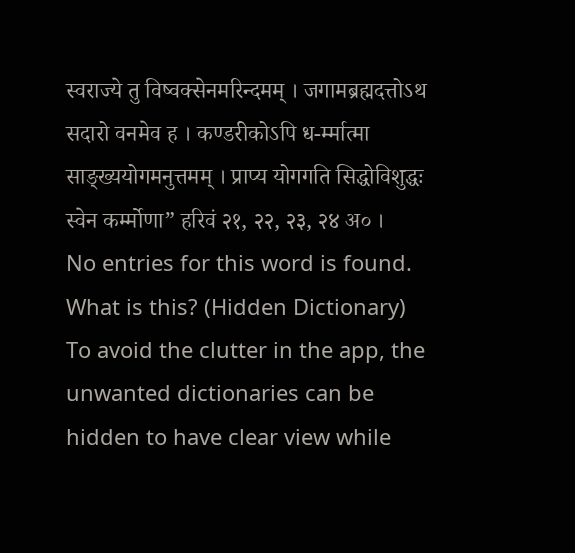स्वराज्ये तु विष्वक्सेनमरिन्दमम् । जगामब्रह्मदत्तोऽथ सदारो वनमेव ह । कण्डरीकोऽपि ध-र्म्मात्मा साङ्ख्ययोगमनुत्तमम् । प्राप्य योगगति सिद्धोविशुद्धः स्वेन कर्म्मोणा” हरिवं २१, २२, २३, २४ अ० ।
No entries for this word is found.
What is this? (Hidden Dictionary)
To avoid the clutter in the app, the unwanted dictionaries can be hidden to have clear view while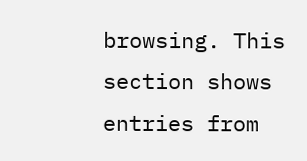browsing. This section shows entries from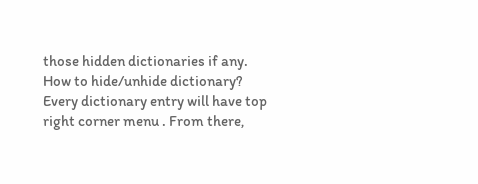those hidden dictionaries if any.
How to hide/unhide dictionary?
Every dictionary entry will have top right corner menu . From there,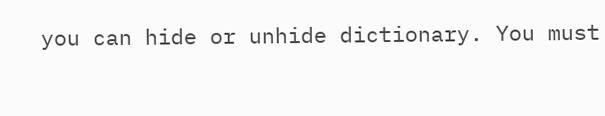you can hide or unhide dictionary. You must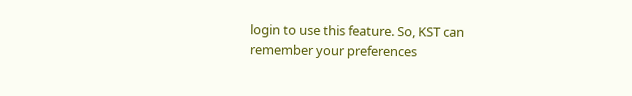login to use this feature. So, KST can remember your preferences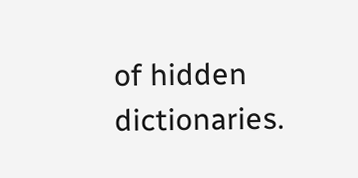of hidden dictionaries.